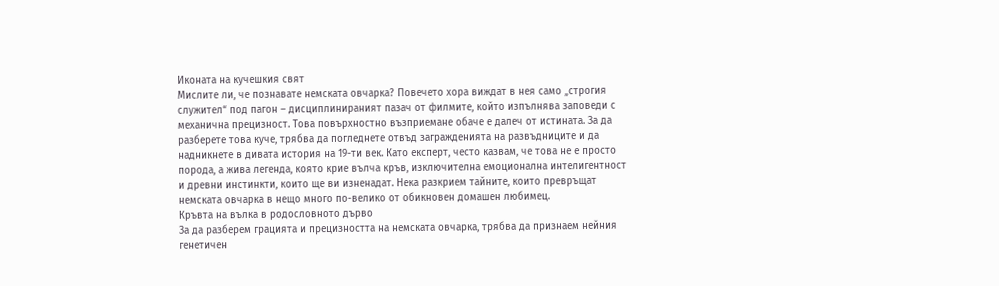Иконата на кучешкия свят
Мислите ли, че познавате немската овчарка? Повечето хора виждат в нея само „строгия служител“ под пагон – дисциплинираният пазач от филмите, който изпълнява заповеди с механична прецизност. Това повърхностно възприемане обаче е далеч от истината. За да разберете това куче, трябва да погледнете отвъд загражденията на развъдниците и да надникнете в дивата история на 19-ти век. Като експерт, често казвам, че това не е просто порода, а жива легенда, която крие вълча кръв, изключителна емоционална интелигентност и древни инстинкти, които ще ви изненадат. Нека разкрием тайните, които превръщат немската овчарка в нещо много по-велико от обикновен домашен любимец.
Кръвта на вълка в родословното дърво
За да разберем грацията и прецизността на немската овчарка, трябва да признаем нейния генетичен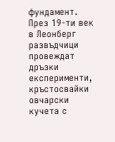фундамент. През 19-ти век в Леонберг развъдчици провеждат дръзки експерименти, кръстосвайки овчарски кучета с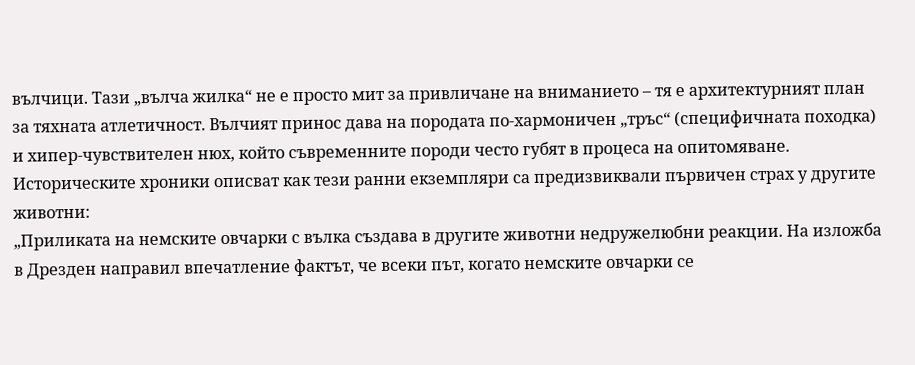вълчици. Тази „вълча жилка“ не е просто мит за привличане на вниманието – тя е архитектурният план за тяхната атлетичност. Вълчият принос дава на породата по-хармоничен „тръс“ (специфичната походка) и хипер-чувствителен нюх, който съвременните породи често губят в процеса на опитомяване.
Историческите хроники описват как тези ранни екземпляри са предизвиквали първичен страх у другите животни:
„Приликата на немските овчарки с вълка създава в другите животни недружелюбни реакции. На изложба в Дрезден направил впечатление фактът, че всеки път, когато немските овчарки се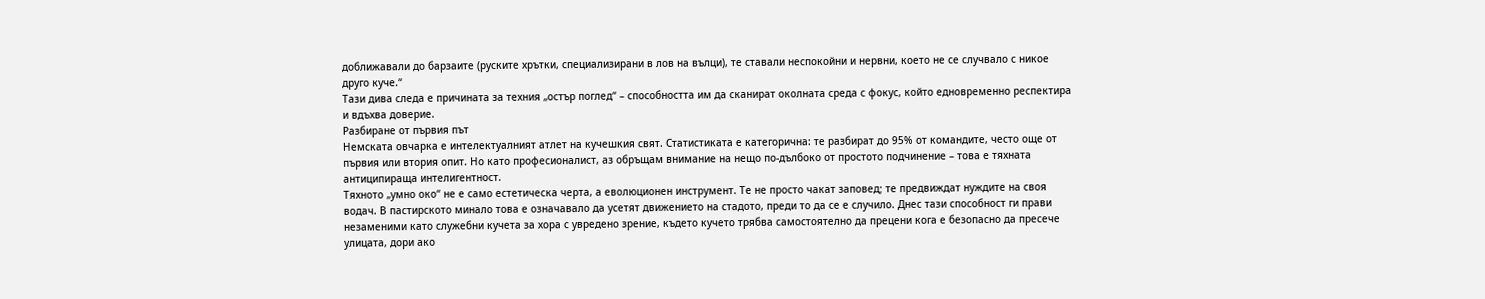доближавали до барзаите (руските хрътки, специализирани в лов на вълци), те ставали неспокойни и нервни, което не се случвало с никое друго куче.“
Тази дива следа е причината за техния „остър поглед“ – способността им да сканират околната среда с фокус, който едновременно респектира и вдъхва доверие.
Разбиране от първия път
Немската овчарка е интелектуалният атлет на кучешкия свят. Статистиката е категорична: те разбират до 95% от командите, често още от първия или втория опит. Но като професионалист, аз обръщам внимание на нещо по-дълбоко от простото подчинение – това е тяхната антиципираща интелигентност.
Тяхното „умно око“ не е само естетическа черта, а еволюционен инструмент. Те не просто чакат заповед; те предвиждат нуждите на своя водач. В пастирското минало това е означавало да усетят движението на стадото, преди то да се е случило. Днес тази способност ги прави незаменими като служебни кучета за хора с увредено зрение, където кучето трябва самостоятелно да прецени кога е безопасно да пресече улицата, дори ако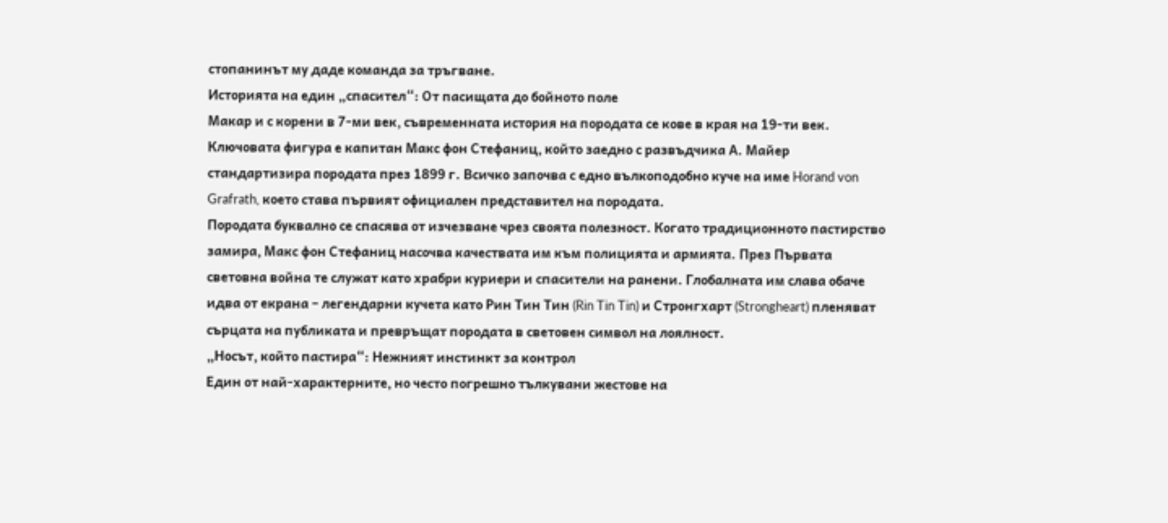стопанинът му даде команда за тръгване.
Историята на един „спасител“: От пасищата до бойното поле
Макар и с корени в 7-ми век, съвременната история на породата се кове в края на 19-ти век. Ключовата фигура е капитан Макс фон Стефаниц, който заедно с развъдчика А. Майер стандартизира породата през 1899 г. Всичко започва с едно вълкоподобно куче на име Horand von Grafrath, което става първият официален представител на породата.
Породата буквално се спасява от изчезване чрез своята полезност. Когато традиционното пастирство замира, Макс фон Стефаниц насочва качествата им към полицията и армията. През Първата световна война те служат като храбри куриери и спасители на ранени. Глобалната им слава обаче идва от екрана – легендарни кучета като Рин Тин Тин (Rin Tin Tin) и Стронгхарт (Strongheart) пленяват сърцата на публиката и превръщат породата в световен символ на лоялност.
„Носът, който пастира“: Нежният инстинкт за контрол
Един от най-характерните, но често погрешно тълкувани жестове на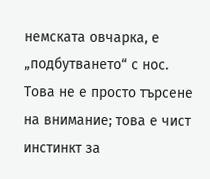немската овчарка, е „подбутването“ с нос. Това не е просто търсене на внимание; това е чист инстинкт за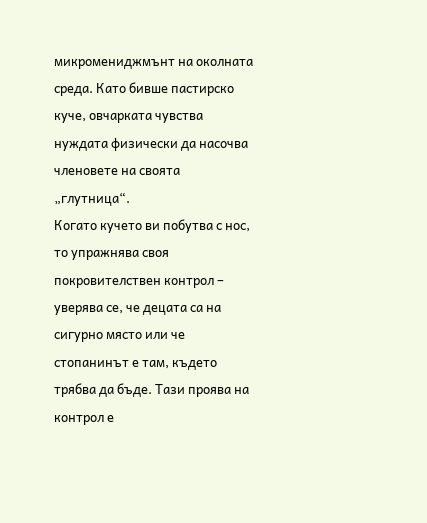микромениджмънт на околната среда. Като бивше пастирско куче, овчарката чувства нуждата физически да насочва членовете на своята „глутница“.
Когато кучето ви побутва с нос, то упражнява своя покровителствен контрол – уверява се, че децата са на сигурно място или че стопанинът е там, където трябва да бъде. Тази проява на контрол е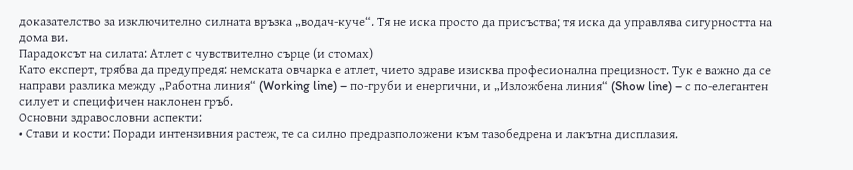доказателство за изключително силната връзка „водач-куче“. Тя не иска просто да присъства; тя иска да управлява сигурността на дома ви.
Парадоксът на силата: Атлет с чувствително сърце (и стомах)
Като експерт, трябва да предупредя: немската овчарка е атлет, чието здраве изисква професионална прецизност. Тук е важно да се направи разлика между „Работна линия“ (Working line) – по-груби и енергични, и „Изложбена линия“ (Show line) – с по-елегантен силует и специфичен наклонен гръб.
Основни здравословни аспекти:
• Стави и кости: Поради интензивния растеж, те са силно предразположени към тазобедрена и лакътна дисплазия.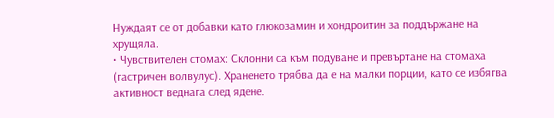Нуждаят се от добавки като глюкозамин и хондроитин за поддържане на хрущяла.
• Чувствителен стомах: Склонни са към подуване и превъртане на стомаха (гастричен волвулус). Храненето трябва да е на малки порции, като се избягва активност веднага след ядене.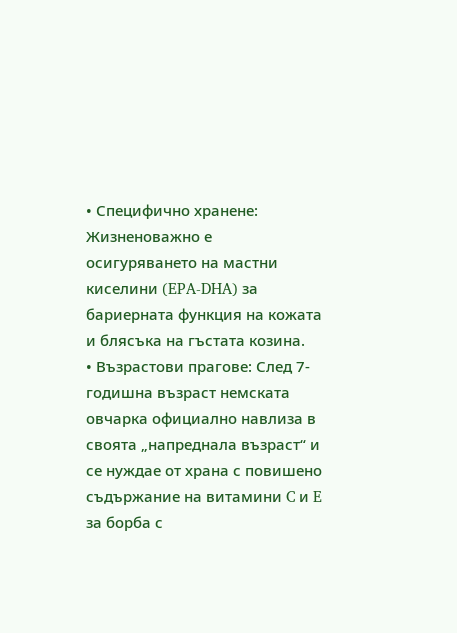• Специфично хранене: Жизненоважно е осигуряването на мастни киселини (EPA-DHA) за бариерната функция на кожата и блясъка на гъстата козина.
• Възрастови прагове: След 7-годишна възраст немската овчарка официално навлиза в своята „напреднала възраст“ и се нуждае от храна с повишено съдържание на витамини C и E за борба с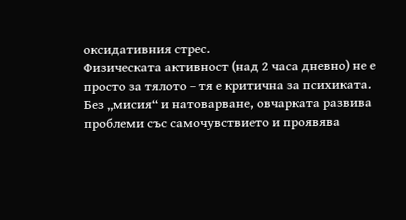оксидативния стрес.
Физическата активност (над 2 часа дневно) не е просто за тялото – тя е критична за психиката. Без „мисия“ и натоварване, овчарката развива проблеми със самочувствието и проявява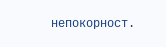непокорност.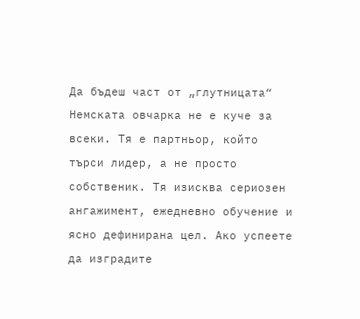Да бъдеш част от „глутницата“
Немската овчарка не е куче за всеки. Тя е партньор, който търси лидер, а не просто собственик. Тя изисква сериозен ангажимент, ежедневно обучение и ясно дефинирана цел. Ако успеете да изградите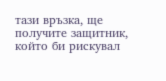тази връзка, ще получите защитник, който би рискувал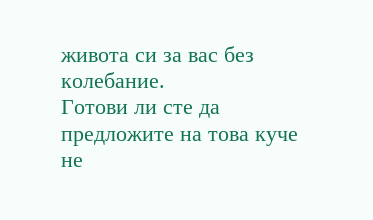живота си за вас без колебание.
Готови ли сте да предложите на това куче не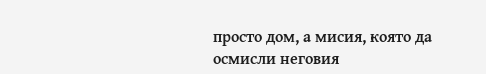просто дом, а мисия, която да осмисли неговия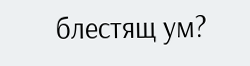блестящ ум?